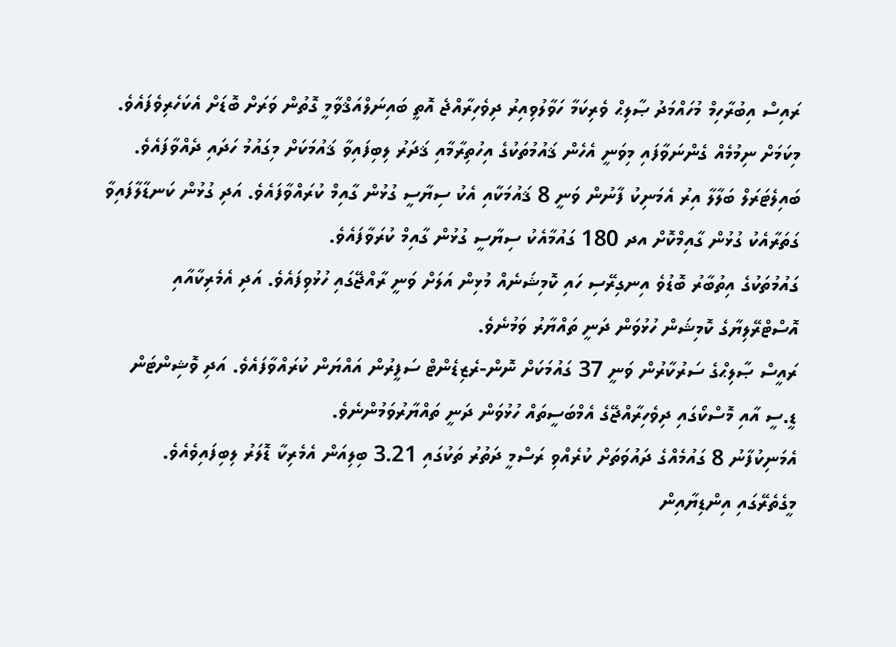ރައިސް އިބުރާހިމް މުހައްމަދު ޞާލިޙް ވެރިކަމާ ހަވާލުވިއިރު ދިވެހިރާއްޖެ އޮތީ ބައިނަލްއަޤްވާމީ ގޮތުން ވަރަށް ބޮޑަށް އެކަހެރިވެފައެވެ. މިކަމަށް ނިމުމެއް ގެންނަވާފައި މިވަނީ އެހެން ޤައުމުތަކުގެ އިހުތިރާމާއި ޤަދަރު ލިބިފައިވާ ޤައުމަކަށް މިގައުމު ހަދައި ދެއްވާފައެވެ.
ބައިލެޓަރަލް ބަލާލާ އިރު އެމަނިކު ފާނުން ވަނީ 8 ޤައުމަކާއި އެކު ސިޔާސީ ގުޅުން ގާއިމް ކުރައްވާފައެވެ. އަދި ގުޅުން ކަނޑާލާފައިވާ ގަތަރާއެކު ގުޅުން ގާއިމްކޮށް އދ 180 ގައުމާއެކު ސިޔާސީ ގުޅުން ގާއިމް ކުރަވާފައެވެ.
ގައުމުތަކުގެ އިތުބާރު ބޮޑުވެ އިނގިރޭސި ހައި ކޮމިޝަނެއް މުޅިން އަލަށް ވަނީ ރާއްޖޭގައި ހުޅުވިފައެވެ. އަދި އެމެރިކާއާއި އޮސްޓްރޭލިޔާގެ ކޮމިޝަން ހުޅުވަން ދަނީ ތައްޔާރު ވަމުނެވެ.
ރައީސް ޞާލިޙްގެ ސަރުކާރުން ވަނީ 37 ގައުމަކަށް ނޮން-ރެޒިޑެންޓް ސަފީރުން އައްޔަން ކުރައްވާފައެވެ. އަދި ވޮޝިންޓަން ޑީ.ސީ އާއި މޮސްކޯގައި ދިވެހިރާއްޖޭގެ އެމްބަސީތައް ހުޅުވަން ދަނީ ތައްޔާރުވަމުންނެވެ.
އެމަނިކުފާނު 8 ގައުމެއްގެ ދައުވަތަށް ކުރެއްވި ރަސްމީ ދަތުރު ތަކުގައި 3.21 ބިލިއަން އެމެރިކާ ޑޮލަރު ލިބިފައިވެއެވެ. މީގެތެރޭގައި އިންޑިޔާއިން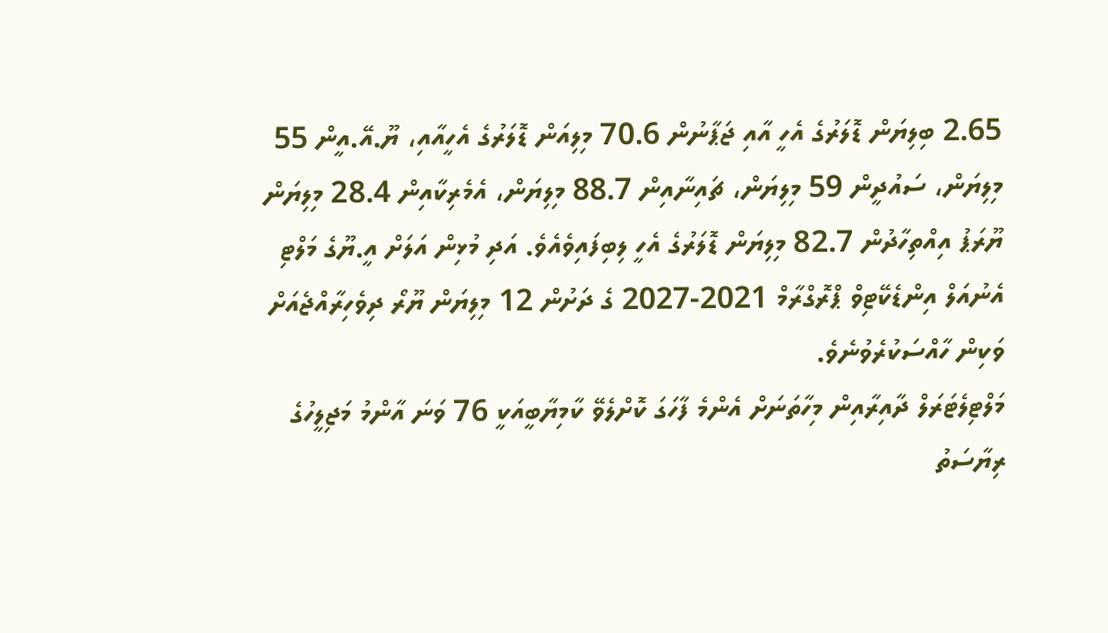2.65 ބިލިޔަން ޑޮލަރުގެ އެހީ އާއި ޖަޕާނުން 70.6 މިލިއަން ޑޮލަރުގެ އެހީއާއި، ޔޫ.އޭ.އީން 55 މިލިޔަން، ސައުދީން 59 މިލިޔަން، ޗައިނާއިން 88.7 މިލިޔަން، އެމެރިކާއިން 28.4 މިލިޔަން ޔޫރަޕު އިއްތިހާދުން 82.7 މިލިޔަން ޑޮލަރުގެ އެހީ ލިބިފައިވެއެވެ. އަދި މުޅިން އަލަށް އީ.ޔޫގެ މަލްޓި އެނުއަލް އިންޑެކޭޓިވް ޕްރޮގްރާމް 2021-2027 ގެ ދަށުން 12 މިލިޔަން ޔޫރޯ ދިވެހިރާއްޖެއަށް ވަކިން ހާއްސަކުރެވުނެވެ.
މަލްޓިލެޓަރަލް ދާއިރާއިން މިހާތަނަށް އެންމެ ފާހަގަ ކޮށްލެވޭ ކާމިޔާބީއަކީ 76 ވަނަ އާންމު މަޖިލީހުގެ ރިޔާސަތު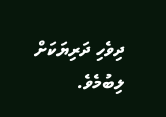ދިވެހި ދަރިޔަކަށް ލިބުމެވެ.